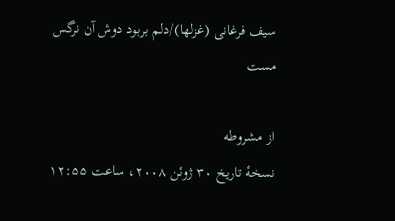سیف فرغانی (غزلها)/دلم بربود دوش آن نرگس مست

از مشروطه
نسخهٔ تاریخ ۳۰ ژوئن ۲۰۰۸، ساعت ۱۲:۵۵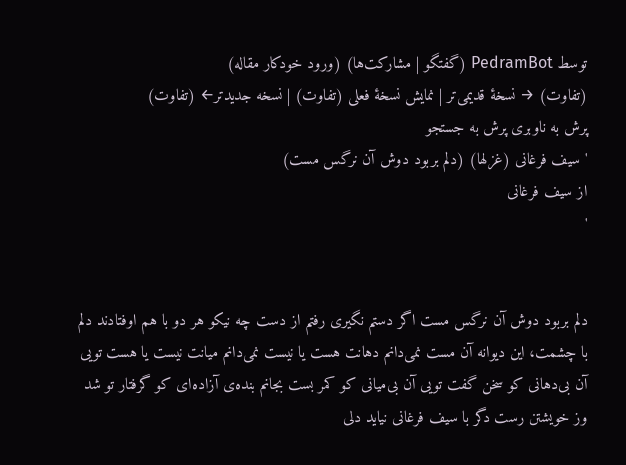توسط PedramBot (گفتگو | مشارکت‌ها) (ورود خودکار مقاله)
(تفاوت) → نسخهٔ قدیمی‌تر | نمایش نسخهٔ فعلی (تفاوت) | نسخه جدیدتر← (تفاوت)
پرش به ناوبری پرش به جستجو
' سیف فرغانی (غزلها) (دلم بربود دوش آن نرگس مست)
از سیف فرغانی
'


دلم بربود دوش آن نرگس مست اگر دستم نگیری رفتم از دست چه نیکو هر دو با هم اوفتادند دلم با چشمت، این دیوانه آن مست نمی‌دانم دهانت هست یا نیست نمی‌دانم میانت نیست یا هست تویی آن بی‌دهانی کو سخن گفت تویی آن بی‌میانی کو کمر بست بجانم بنده‌ی آزاده‌ای کو گرفتار تو شد وز خویشتن رست دگر با سیف فرغانی نیاید دلی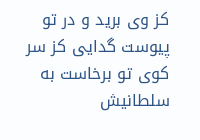کز وی برید و در تو پیوست گدایی کز سر کوی تو برخاست به سلطانیش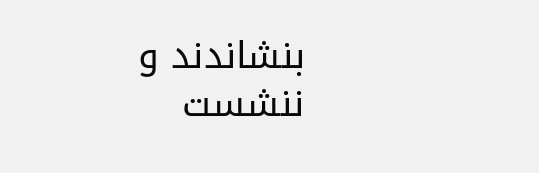بنشاندند و ننشست